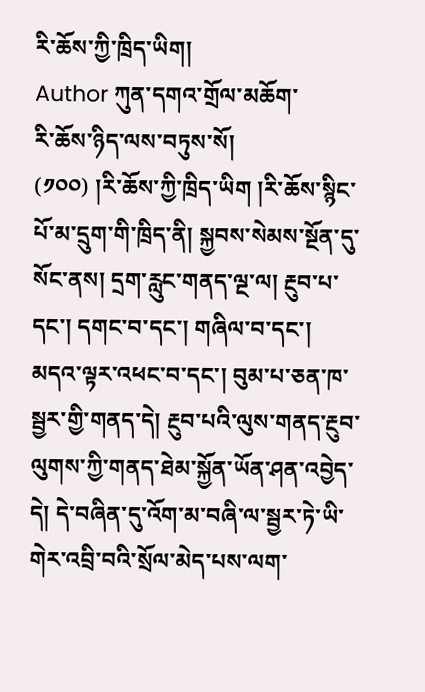རི་ཆོས་ཀྱི་ཁྲིད་ཡིག།
Author ཀུན་དགའ་གྲོལ་མཆོག་
རི་ཆོས་ཉིད་ལས་བཏུས་སོ།
(༡༠༠) །རི་ཆོས་ཀྱི་ཁྲིད་ཡིག །རི་ཆོས་སྙིང་པོ་མ་དྲུག་གི་ཁྲིད་ནི། སྐྱབས་སེམས་སྔོན་དུ་སོང་ནས། དྲག་རླུང་གནད་ལྔ་ལ། རྔུབ་པ་དང་། དགང་བ་དང་། གཞིལ་བ་དང་། མདའ་ལྟར་འཕང་བ་དང་། བུམ་པ་ཅན་ཁ་སྦྱར་གྱི་གནད་དེ། རྔུབ་པའི་ལུས་གནད་རྔུབ་ལུགས་ཀྱི་གནད་ཐེམ་སྐྱོན་ཡོན་ཤན་འབྱེད་དེ། དེ་བཞིན་དུ་འོག་མ་བཞི་ལ་སྦྱར་ཏེ་ཡི་གེར་འབྲི་བའི་སྲོལ་མེད་པས་ལག་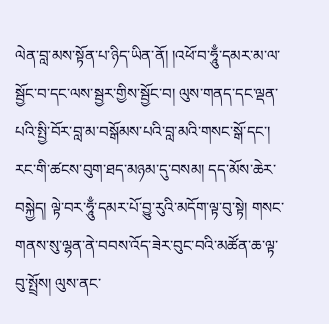ལེན་བླ་མས་སྟོན་པ་ཉིད་ཡིན་ནོ། །འཕོ་བ་ཧཱུྃ་དམར་མ་ལ་སྦྱོང་བ་དང་ལས་སྦྱར་གྱིས་སྦྱོང་བ། ལུས་གནད་དང་ལྡན་པའི་སྤྱི་བོར་བླ་མ་བསྒོམས་པའི་བླ་མའི་གསང་སྒོ་དང་། རང་གི་ཚངས་བུག་ཐད་མཉམ་དུ་བསམ། དད་མོས་ཆེར་བསྐྱེད། ལྟེ་བར་ཧཱུྃ་དམར་པོ་བྱུ་རུའི་མདོག་ལྟ་བུ་སྟེ། གསང་གནས་སུ་ལྷན་ནེ་བབས་འོད་ཟེར་བུང་བའི་མཚོན་ཆ་ལྟ་བུ་སྤྲོས། ལུས་ནང་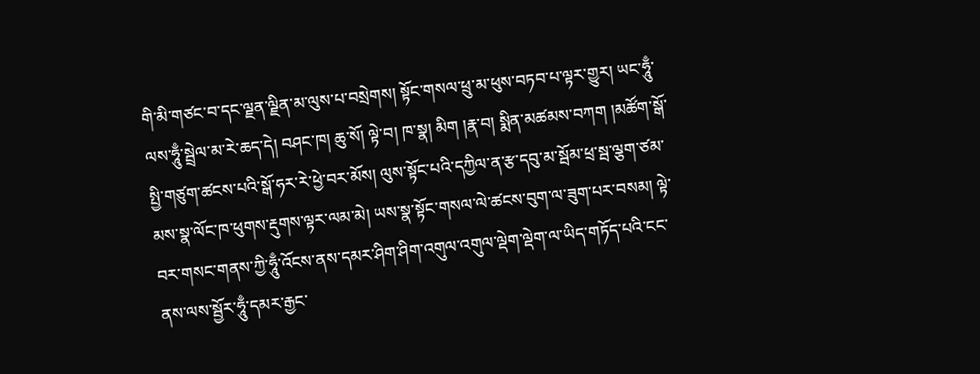གི་མི་གཙང་བ་དང་ལྗན་ལྗིན་མ་ལུས་པ་བསྲེགས། སྟོང་གསལ་ཕྲུ་མ་ཕུས་བཏབ་པ་ལྟར་གྱུར། ཡང་ཧཱུྃ་ལས་ཧཱུྃ་སྦྲེལ་མ་རེ་ཆད་དེ། བཤང་ཁ། ཆུ་སོ། ལྟེ་བ། ཁ་སྣ། མིག །རྣ་བ། སྨིན་མཚམས་བཀག །མཚོག་སྒོ་སྤྱི་གཙུག་ཚངས་པའི་སྒོ་ཧར་རེ་ཕྱེ་བར་མོས། ལུས་སྟོང་པའི་དཀྱིལ་ན་རྩ་དབུ་མ་སྦོམ་ཕྲ་སྦ་ལྕག་ཙམ་མས་སྣ་ལོང་ཁ་ཕུགས་རྡུགས་ལྟར་ལམ་མེ། ཡས་སྣ་སྟོང་གསལ་ལེ་ཚངས་བུག་ལ་ཟུག་པར་བསམ། ལྟེ་བར་གསང་གནས་ཀྱི་ཧཱུྃ་འོངས་ནས་དམར་ཤིག་ཤིག་འགུལ་འགུལ་ལྡེག་ལྡེག་ལ་ཡིད་གཏོད་པའི་ངང་ནས་ལས་སྦྱོར་ཧཱུྃ་དམར་རྒྱང་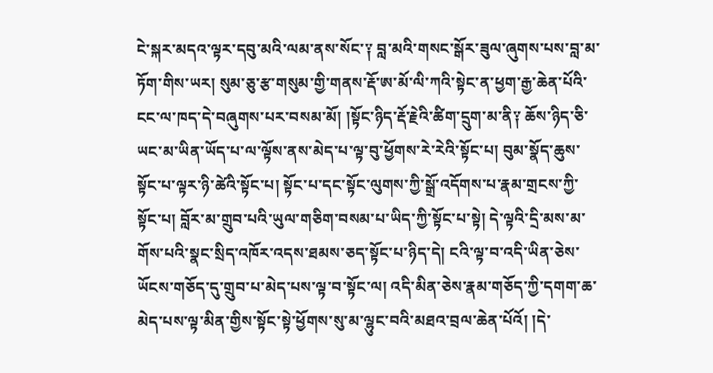ངེ་སྐར་མདའ་ལྟར་དབུ་མའི་ལམ་ནས་སོང་༑ བླ་མའི་གསང་སྒོར་ཟུལ་ཞུགས་པས་བླ་མ་ཏོག་གིས་ཡར། སུམ་ཅུ་རྩ་གསུམ་གྱི་གནས་རྡོ་ཨ་མོ་ལི་ཀའི་སྟེང་ན་ཕྱག་རྒྱ་ཆེན་པོའི་ངང་ལ་ཁད་དེ་བཞུགས་པར་བསམ་མོ། །སྟོང་ཉིད་རྡོ་རྗེའི་ཚིག་དྲུག་མ་ནི༑ ཆོས་ཉིད་ཅི་ཡང་མ་ཡིན་ཡོད་པ་ལ་ལྟོས་ནས་མེད་པ་ལྟ་བུ་ཕྱོགས་རེ་རེའི་སྟོང་པ། བུམ་སྣོད་ཆུས་སྟོང་པ་ལྟར་ཉི་ཚེའི་སྟོང་པ། སྟོང་པ་དང་སྟོང་ལུགས་ཀྱི་སྒྲོ་འདོགས་པ་རྣམ་གྲངས་ཀྱི་སྟོང་པ། བློར་མ་གྲུབ་པའི་ཡུལ་གཅིག་བསམ་པ་ཡིད་ཀྱི་སྟོང་པ་སྟེ། དེ་ལྟའི་དྲི་མས་མ་གོས་པའི་སྣང་སྲིད་འཁོར་འདས་ཐམས་ཅད་སྟོང་པ་ཉིད་དེ། ངའི་ལྟ་བ་འདི་ཡིན་ཅེས་ཡོངས་གཅོད་དུ་གྲུབ་པ་མེད་པས་ལྟ་བ་སྟོང་ལ། འདི་མིན་ཅེས་རྣམ་གཅོད་ཀྱི་དགག་ཆ་མེད་པས་ལྟ་མིན་གྱིས་སྟོང་སྟེ་ཕྱོགས་སུ་མ་ལྷུང་བའི་མཐའ་བྲལ་ཆེན་པོའོ། །དེ་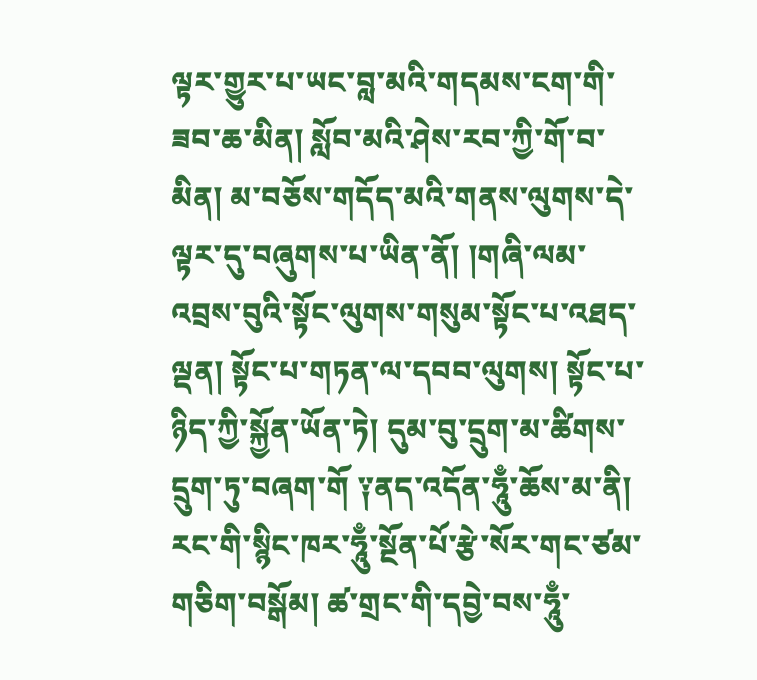ལྟར་གྱུར་པ་ཡང་བླ་མའི་གདམས་ངག་གི་ཟབ་ཆ་མིན། སློབ་མའི་ཤེས་རབ་ཀྱི་གོ་བ་མིན། མ་བཅོས་གདོད་མའི་གནས་ལུགས་དེ་ལྟར་དུ་བཞུགས་པ་ཡིན་ནོ། །གཞི་ལམ་འབྲས་བུའི་སྟོང་ལུགས་གསུམ་སྟོང་པ་འཐད་ལྡན། སྟོང་པ་གཏན་ལ་དབབ་ལུགས། སྟོང་པ་ཉིད་ཀྱི་སྐྱོན་ཡོན་ཏེ། དུམ་བུ་དྲུག་མ་ཚིགས་དྲུག་ཏུ་བཞག་གོ ༑ནད་འདོན་ཧཱུྃ་ཆོས་མ་ནི། རང་གི་སྙིང་ཁར་ཧཱུྃ་སྔོན་པོ་རྩེ་སོར་གང་ཙམ་གཅིག་བསྒོམ། ཚ་གྲང་གི་དབྱེ་བས་ཧཱུྃ་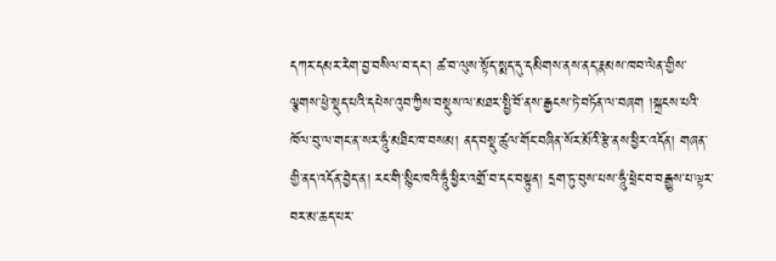དཀར་དམར་རེག་བྱ་བསིལ་བ་དང་། ཚ་བ་ལུས་སྟོད་སྨད་དུ་དམིགས་ནས་ནད་རྣམས་ཁབ་ལེན་གྱིས་ལྕགས་ཕྱེ་སྡུད་པའི་དཔེས་འུབ་ཀྱིས་བསྡུས་ལ་མཐར་སྤྱི་བོ་ནས་རྒྱངས་ཏེ་བཏོན་ལ་བཞག །སྐྲངས་པའི་ཁོལ་བུ་ལ་གང་ན་སར་ཧཱུྃ་མཐིང་ཁ་བསམ། ནད་བསྡུ་ཚུལ་གོང་བཞིན་སོར་མོའི་རྩེ་ནས་ཕྱིར་འདོན། གཞན་གྱི་ནད་འདོན་བྱེད་ན། རང་གི་སྙིང་ཁའི་ཧཱུྃ་ཕྱིར་འགྲོ་བ་དང་བསྟུན། དྲག་ཏུ་བུས་པས་ཧཱུྃ་ཕྲེང་བ་བརྒྱུས་པ་ལྟར་བར་མ་ཆད་པར་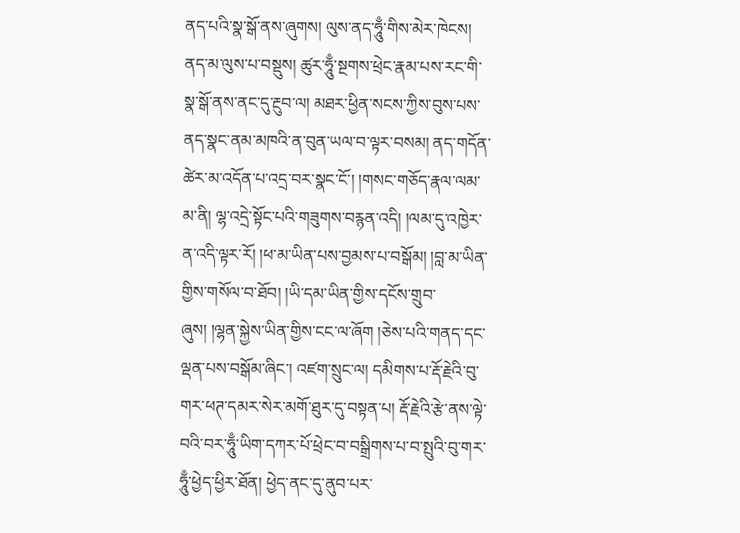ནད་པའི་སྣ་སྒོ་ནས་ཞུགས། ལུས་ནད་ཧཱུྃ་གིས་མེར་ཁེངས། ནད་མ་ལུས་པ་བསྡུས། ཚུར་ཧཱུྃ་སྔགས་ཕྲེང་རྣམ་པས་རང་གི་སྣ་སྒོ་ནས་ནང་དུ་རྔུབ་ལ། མཐར་ཕྱིན་སངས་ཀྱིས་བུས་པས་ནད་སྣང་ནམ་མཁའི་ན་བུན་ཡལ་བ་ལྟར་བསམ། ནད་གདོན་ཚེར་མ་འདོན་པ་འདྲ་བར་སྣང་ངོ་། །གསང་གཅོད་རྣལ་ལམ་མ་ནི། ལྷ་འདྲེ་སྟོང་པའི་གཟུགས་བརྙན་འདི། །ལམ་དུ་འཁྱེར་ན་འདི་ལྟར་རོ། །ཕ་མ་ཡིན་པས་བྱམས་པ་བསྒོམ། །བླ་མ་ཡིན་གྱིས་གསོལ་བ་ཐོབ། །ཡི་དམ་ཡིན་གྱིས་དངོས་གྲུབ་ཞུས། །ལྷན་སྐྱེས་ཡིན་གྱིས་ངང་ལ་ཞོག །ཅེས་པའི་གནད་དང་ལྡན་པས་བསྒོམ་ཞིང་། འཛག་སྲུང་ལ། དམིགས་པ་རྡོ་རྗེའི་བུ་གར་ཕཊ་དམར་སེར་མགོ་ཐུར་དུ་བསྟན་པ། རྡོ་རྗེའི་རྩེ་ནས་ལྟེ་བའི་བར་ཧཱུྃ་ཡིག་དཀར་པོ་ཕྲེང་བ་བསྒྲིགས་པ་བ་སྤུའི་བུ་གར་ཧཱུྃ་ཕྱེད་ཕྱིར་ཐོན། ཕྱེད་ནང་དུ་ནུབ་པར་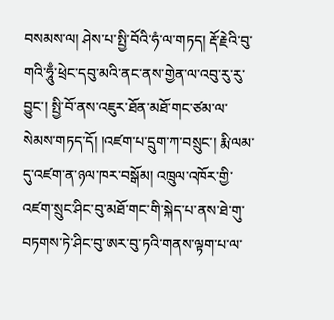བསམས་ལ། ཤེས་པ་སྤྱི་བོའི་ཧཾ་ལ་གཏད། རྡོ་རྗེའི་བུ་གའི་ཧཱུྃ་ཕྲེང་དབུ་མའི་ནང་ནས་གྱེན་ལ་འབུ་རུ་རུ་བྱུང་། སྤྱི་བོ་ནས་འཇུར་ཐོན་མཐོ་གང་ཙམ་ལ་སེམས་གཏད་དོ། །འཛག་པ་དྲུག་ཀ་བསྲུང་། རྨི་ལམ་དུ་འཛག་ན་ཉལ་ཁར་བསྒོམ། འཁྲུལ་འཁོར་གྱི་འཛག་སྲུང་ཤིང་བུ་མཐོ་གང་གི་སྐེད་པ་ནས་ཐེ་གུ་བཏགས་ཏེ་ཤིང་བུ་ཨར་བུ་ཏའི་གནས་ལྟག་པ་ལ་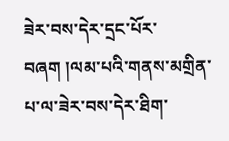ཟེར་བས་དེར་དྲང་པོར་བཞག །ལམ་པའི་གནས་མགྲིན་པ་ལ་ཟེར་བས་དེར་ཐིག་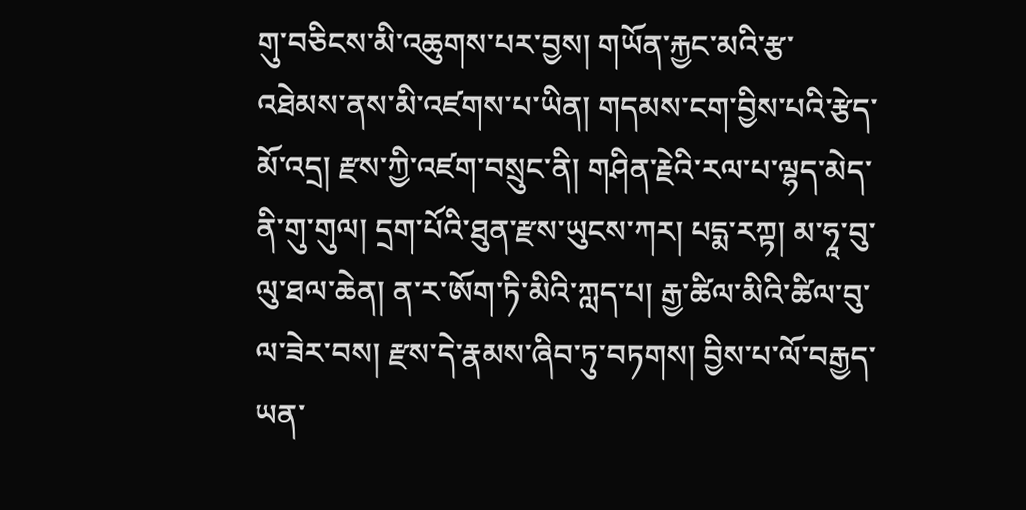གུ་བཅིངས་མི་འཆུགས་པར་བྱས། གཡོན་རྐྱང་མའི་རྩ་འཐེམས་ནས་མི་འཛགས་པ་ཡིན། གདམས་ངག་བྱིས་པའི་རྩེད་མོ་འདྲ། རྫས་ཀྱི་འཛག་བསྲུང་ནི། གཤིན་རྗེའི་རལ་པ་ལྷད་མེད་ནི་གུ་གུལ། དྲག་པོའི་ཐུན་རྫས་ཡུངས་ཀར། པདྨ་རཀྟ། མ་ཧཱ་བུ་ལུ་ཐལ་ཆེན། ན་ར་ཨོག་ཏི་མིའི་ཀླད་པ། རྒྱ་ཚིལ་མིའི་ཚིལ་བུ་ལ་ཟེར་བས། རྫས་དེ་རྣམས་ཞིབ་ཏུ་བཏགས། བྱིས་པ་ལོ་བརྒྱད་ཡན་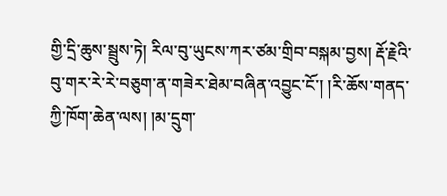གྱི་དྲི་ཆུས་སྦྲུས་ཏེ། རིལ་བུ་ཡུངས་ཀར་ཙམ་གྲིབ་བསྐམ་བྱས། རྡོ་རྗེའི་བུ་གར་རེ་རེ་བཅུག་ན་གཟེར་ཐེམ་བཞིན་འབྱུང་ངོ་། །རི་ཆོས་གནད་ཀྱི་ཁོག་ཆེན་ལས། །མ་དྲུག་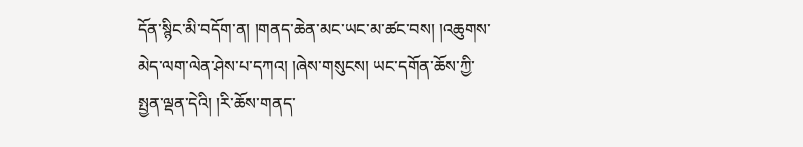དོན་སྙིང་མི་བདོག་ན། །གནད་ཆེན་མང་ཡང་མ་ཚང་བས། །འཆུགས་མེད་ལག་ལེན་ཤེས་པ་དཀའ། །ཞེས་གསུངས། ཡང་དགོན་ཆོས་ཀྱི་སྤྱན་ལྡན་དེའི། །རི་ཆོས་གནད་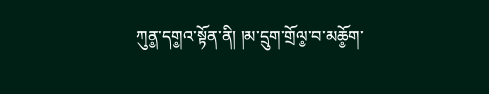ཀུན༵་དག༵འ་སྟོན་ནི། །མ་དྲུག་གྲོལ༵་བ་མཆོ༵ག་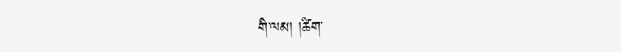གི་ལམ། །ཚིག་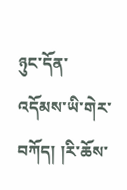ཉུང་དོན་འདོམས་ཡི་གེར་བཀོད། །རི་ཆོས་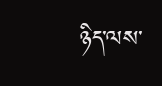ཉིད་ལས་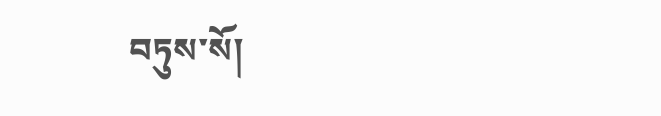བཏུས་སོ།